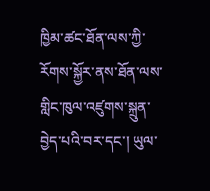ཁྱིམ་ཚང་ཐོན་ལས་ཀྱི་རོགས་སྐྱོར་ནས་ཐོན་ལས་གླིང་ཁུལ་འཛུགས་སྐྲུན་བྱེད་པའི་བར་དང་། ཡུལ་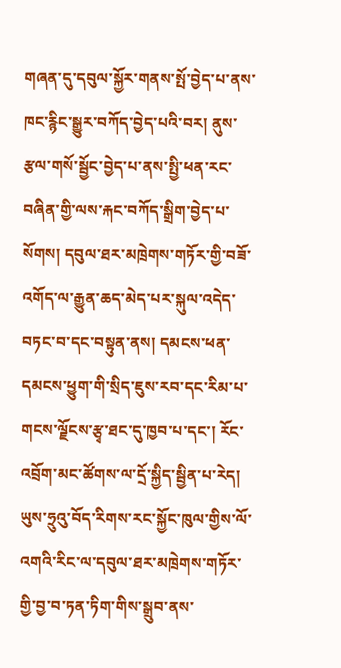གཞན་དུ་དབུལ་སྐྱོར་གནས་སྤོ་བྱེད་པ་ནས་ཁང་རྙིང་སྒྱུར་བཀོད་བྱེད་པའི་བར། ནུས་རྩལ་གསོ་སྦྱོང་བྱེད་པ་ནས་སྤྱི་ཕན་རང་བཞིན་གྱི་ལས་རྐང་བཀོད་སྒྲིག་བྱེད་པ་སོགས། དབུལ་ཐར་མཁྲེགས་གཏོར་གྱི་བཟོ་འགོད་ལ་རྒྱུན་ཆད་མེད་པར་སྐུལ་འདེད་བཏང་བ་དང་བསྟུན་ནས། དམངས་ཕན་དམངས་ཕྱུག་གི་སྲིད་ཇུས་རབ་དང་རིམ་པ་གངས་ལྗོངས་རྩྭ་ཐང་དུ་ཁྱབ་པ་དང་། རོང་འབྲོག་མང་ཚོགས་ལ་དྲོ་སྐྱིད་སྦྱིན་པ་རེད། ཡུས་ཧྲུའུ་བོད་རིགས་རང་སྐྱོང་ཁུལ་གྱིས་ལོ་འགའི་རིང་ལ་དབུལ་ཐར་མཁྲེགས་གཏོར་གྱི་བྱ་བ་ཏན་ཏིག་གིས་སྒྲུབ་ནས་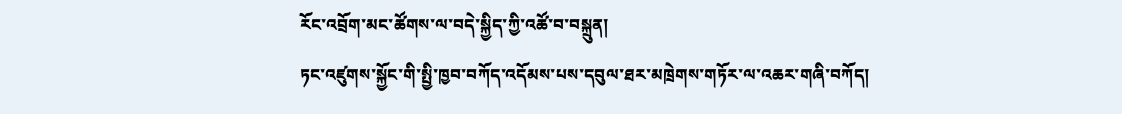རོང་འབྲོག་མང་ཚོགས་ལ་བདེ་སྐྱིད་ཀྱི་འཚོ་བ་བསྐྲུན།
ཏང་འཛུགས་སྐྱོང་གི་སྤྱི་ཁྱབ་བཀོད་འདོམས་པས་དབུལ་ཐར་མཁྲེགས་གཏོར་ལ་འཆར་གཞི་བཀོད།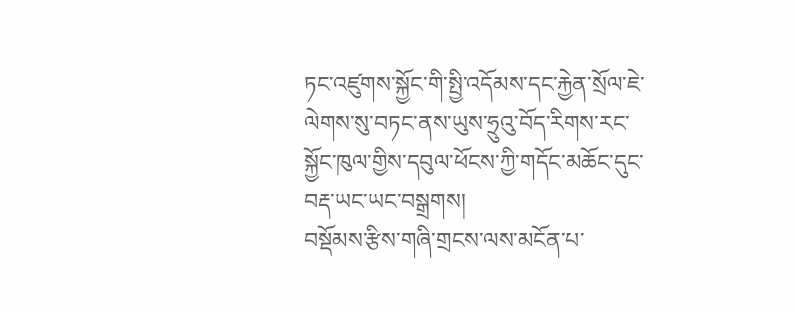ཏང་འཛུགས་སྐྱོང་གི་སྤྱི་འདོམས་དང་རྐྱེན་སྲོལ་ཇེ་ལེགས་སུ་བཏང་ནས་ཡུས་ཧྲུའུ་བོད་རིགས་རང་སྐྱོང་ཁུལ་གྱིས་དབུལ་ཕོངས་ཀྱི་གདོང་མཆོང་དུང་བརྡ་ཡང་ཡང་བསྒྲགས།
བསྡོམས་རྩིས་གཞི་གྲངས་ལས་མངོན་པ་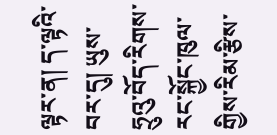ལྟར་ན། ད་ལྟའི་བར་དུ། ཡུས་ཧྲུའུ་བོད་རིགས་རང་སྐྱོང་ཁུལ་གྱིས་རིམ་རྩིས་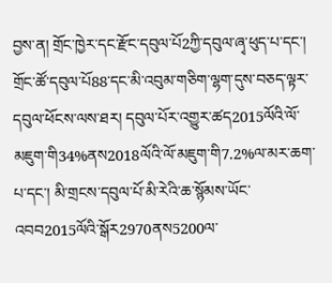བྱས་ན། གྲོང་ཁྱེར་དང་རྫོང་དབུལ་པོ2ཀྱི་དབུལ་ཞྭ་ཕུད་པ་དང་། གྲོང་ཚོ་དབུལ་པོ88་དང་མི་འབུམ་གཅིག་ལྷག་དུས་བཅད་ལྟར་དབུལ་ཕོངས་ལས་ཐར། དབུལ་པོར་འགྱུར་ཚད2015ལོའི་ལོ་མཇུག་གི34%ནས2018ལོའི་ལོ་མཇུག་གི7.2%ལ་མར་ཆག་པ་དང་། མི་གྲངས་དབུལ་པོ་མི་རེའི་ཆ་སྙོམས་ཡོང་འབབ2015ལོའི་སྒོར2970ནས5200ལ་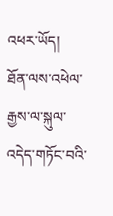འཕར་ཡོད།
ཐོན་ལས་འཕེལ་རྒྱས་ལ་སྐུལ་འདེད་གཏོང་བའི་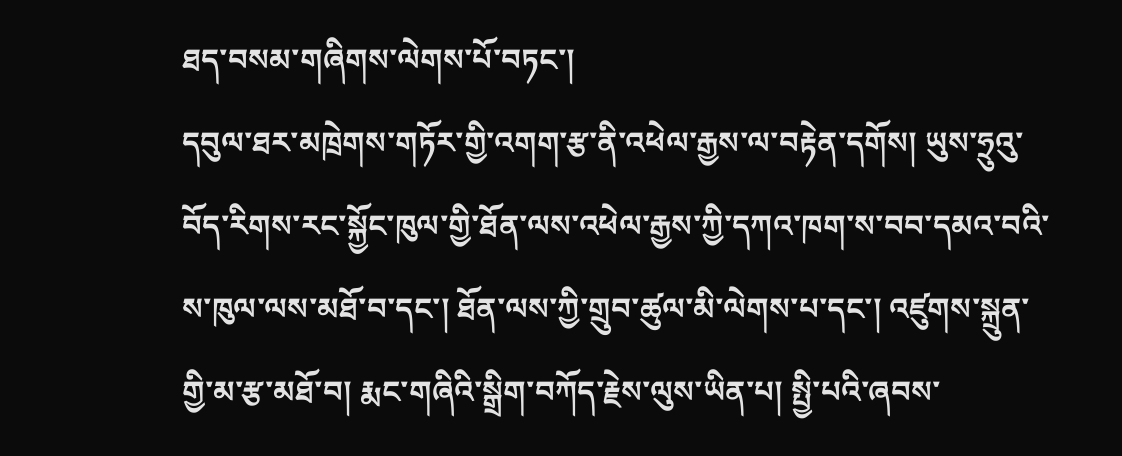ཐད་བསམ་གཞིགས་ལེགས་པོ་བཏང་།
དབུལ་ཐར་མཁྲེགས་གཏོར་གྱི་འགག་རྩ་ནི་འཕེལ་རྒྱས་ལ་བརྟེན་དགོས། ཡུས་ཧྲུའུ་བོད་རིགས་རང་སྐྱོང་ཁུལ་གྱི་ཐོན་ལས་འཕེལ་རྒྱས་ཀྱི་དཀའ་ཁག་ས་བབ་དམའ་བའི་ས་ཁུལ་ལས་མཐོ་བ་དང་། ཐོན་ལས་ཀྱི་གྲུབ་ཚུལ་མི་ལེགས་པ་དང་། འཛུགས་སྐྲུན་གྱི་མ་རྩ་མཐོ་བ། རྨང་གཞིའི་སྒྲིག་བཀོད་རྗེས་ལུས་ཡིན་པ། སྤྱི་པའི་ཞབས་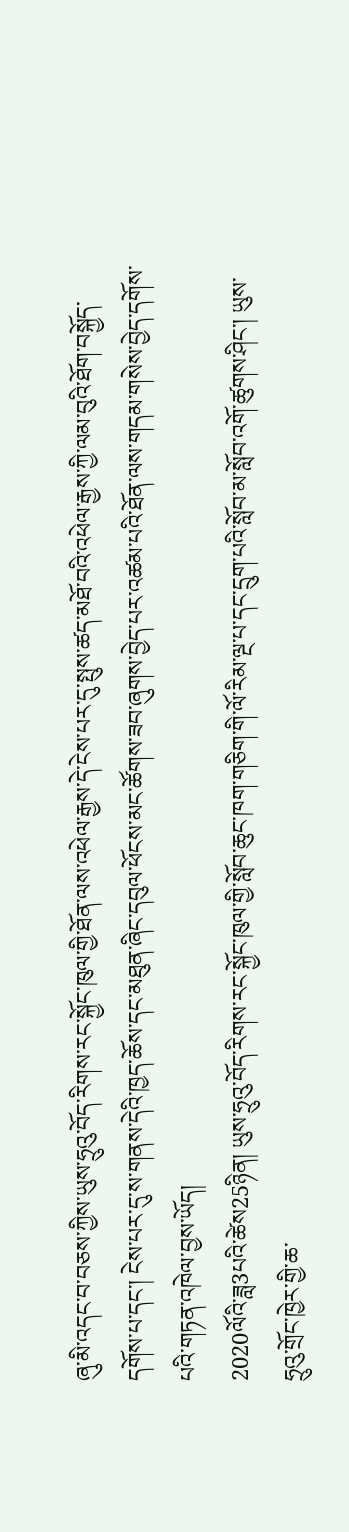ཞུ་མི་འདང་བ་བཅས་ཀྱིས་ཡུས་ཧྲུའུ་བོད་རིགས་རང་སྐྱོང་ཁུལ་གྱི་ཐོན་ལས་འཕེལ་རྒྱས་དེ་ངེས་པར་དུ་སྤུས་ཚད་མཐོ་བའི་འཕེལ་རྒྱས་ཀྱི་ལམ་བུའི་ཐོག་བསྐྱོད་དགོས་པ་དང་། ངེས་པར་དུ་ས་གནས་དེའི་ཁྱད་ཆོས་དང་མཐུན་ཞིང་དབུལ་ཕོངས་མང་ཚོགས་ཟབ་ཞུགས་བྱེད་པར་འཚམ་པའི་ཐོན་ལས་གདམ་གསེས་བྱེད་དགོས་པའི་གཏན་འཁེལ་བྱས་ཡོད།
2020ལོའི་ཟླ3པའི་ཚེས25ཉིན། ཡུས་ཧྲུའུ་བོད་རིགས་རང་སྐྱོང་ཁུལ་གྱི་སློབ་ཆུང་ཁག་གཅིག་གི་ལོ་རིམ་ལྔ་པ་དང་དྲུག་པའི་སློབ་མ་སློབ་འགོ་ཚུགས་ཤིང་། ཡུས་ཧྲུའུ་གྲོང་ཁྱེར་གྱི་ཆ་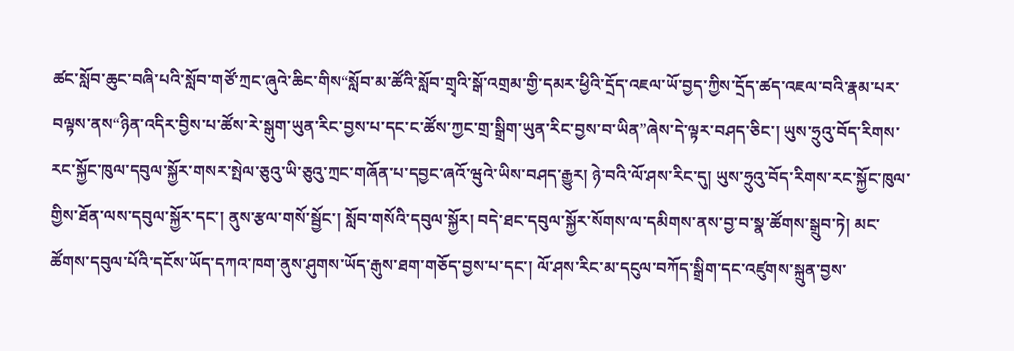ཚང་སློབ་ཆུང་བཞི་པའི་སློབ་གཙོ་ཀྲང་ཞུའེ་ཆིང་གིས“སློབ་མ་ཚོའི་སློབ་གྲྭའི་སྒོ་འགྲམ་གྱི་དམར་ཕྱིའི་དྲོད་འཇལ་ཡོ་བྱད་ཀྱིས་དྲོད་ཚད་འཇལ་བའི་རྣམ་པར་བལྟས་ནས“ཉིན་འདིར་བྱིས་པ་ཚོས་རེ་སྒུག་ཡུན་རིང་བྱས་པ་དང་ང་ཚོས་ཀྱང་གྲ་སྒྲིག་ཡུན་རིང་བྱས་བ་ཡིན”ཞེས་དེ་ལྟར་བཤད་ཅིང་། ཡུས་ཧྲུའུ་བོད་རིགས་རང་སྐྱོང་ཁུལ་དབུལ་སྐྱོར་གསར་སྤེལ་ཅུའུ་ཡི་ཅུའུ་ཀྲང་གཞོན་པ་དབྱང་ཞའོ་ཝུའེ་ཡིས་བཤད་རྒྱུར། ཉེ་བའི་ལོ་ཤས་རིང་དུ། ཡུས་ཧྲུའུ་བོད་རིགས་རང་སྐྱོང་ཁུལ་གྱིས་ཐོན་ལས་དབུལ་སྐྱོར་དང་། ནུས་རྩལ་གསོ་སྦྱོང་། སློབ་གསོའི་དབུལ་སྐྱོར། བདེ་ཐང་དབུལ་སྐྱོར་སོགས་ལ་དམིགས་ནས་བྱ་བ་སྣ་ཚོགས་སྒྲུབ་ཏེ། མང་ཚོགས་དབུལ་པོའི་དངོས་ཡོད་དཀའ་ཁག་ནུས་ཤུགས་ཡོད་རྒུས་ཐག་གཅོད་བྱས་པ་དང་། ལོ་ཤས་རིང་མ་དངུལ་བཀོད་སྒྲིག་དང་འཛུགས་སྐྲུན་བྱས་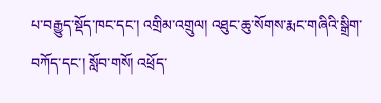པ་བརྒྱུད་སྡོད་ཁང་དང་། འགྲིམ་འགྲུལ། འཐུང་ཆུ་སོགས་རྨང་གཞིའི་སྒྲིག་བཀོད་དང་། སློབ་གསོ། འཕྲོད་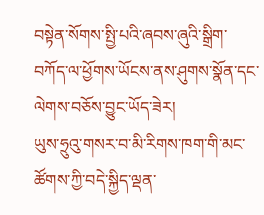བསྟེན་སོགས་སྤྱི་པའི་ཞབས་ཞུའི་སྒྲིག་བཀོད་ལ་ཕྱོགས་ཡོངས་ནས་ཤུགས་སྣོན་དང་ལེགས་བཅོས་བྱུང་ཡོད་ཟེར།
ཡུས་ཧྲུའུ་གསར་བ་མི་རིགས་ཁག་གི་མང་ཚོགས་ཀྱི་བདེ་སྐྱིད་ལྡན་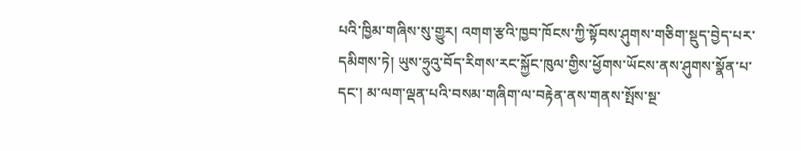པའི་ཁྱིམ་གཞིས་སུ་གྱུར། འགག་རྩའི་ཁྱབ་ཁོངས་ཀྱི་སྟོབས་ཤུགས་གཅིག་སྡུད་བྱེད་པར་དམིགས་ཏེ། ཡུས་ཧྲུའུ་བོད་རིགས་རང་སྐྱོང་ཁུལ་གྱིས་ཕྱོགས་ཡོངས་ནས་ཤུགས་སྣོན་པ་དང་། མ་ལག་ལྡན་པའི་བསམ་གཞིག་ལ་བརྟེན་ནས་གནས་སྤོས་སྔ་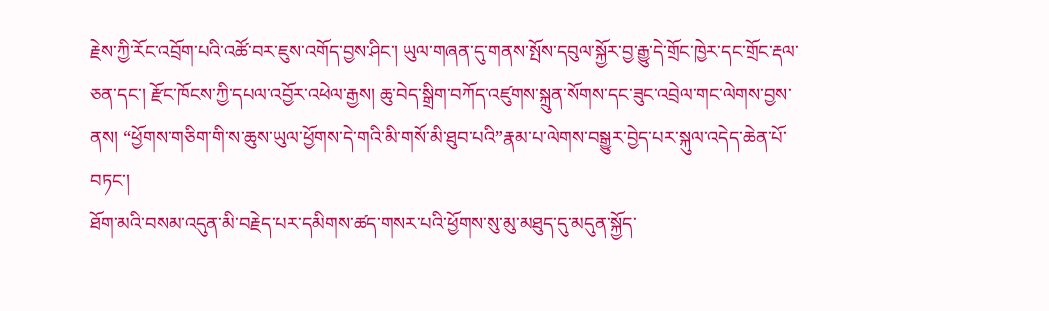རྗེས་ཀྱི་རོང་འབྲོག་པའི་འཚོ་བར་ཇུས་འགོད་བྱས་ཤིང་། ཡུལ་གཞན་དུ་གནས་སྤོས་དབུལ་སྐྱོར་བྱ་རྒྱུ་དེ་གྲོང་ཁྱེར་དང་གྲོང་རྡལ་ཅན་དང་། རྫོང་ཁོངས་ཀྱི་དཔལ་འབྱོར་འཕེལ་རྒྱས། ཆུ་བེད་སྒྲིག་བཀོད་འཛུགས་སྐྲུན་སོགས་དང་ཟུང་འབྲེལ་གང་ལེགས་བྱས་ནས། “ཕྱོགས་གཅིག་གི་ས་ཆུས་ཡུལ་ཕྱོགས་དེ་གའི་མི་གསོ་མི་ཐུབ་པའི”རྣམ་པ་ལེགས་བསྒྱུར་བྱེད་པར་སྐུལ་འདེད་ཆེན་པོ་བཏང་།
ཐོག་མའི་བསམ་འདུན་མི་བརྗེད་པར་དམིགས་ཚད་གསར་པའི་ཕྱོགས་སུ་མུ་མཐུད་དུ་མདུན་སྐྱོད་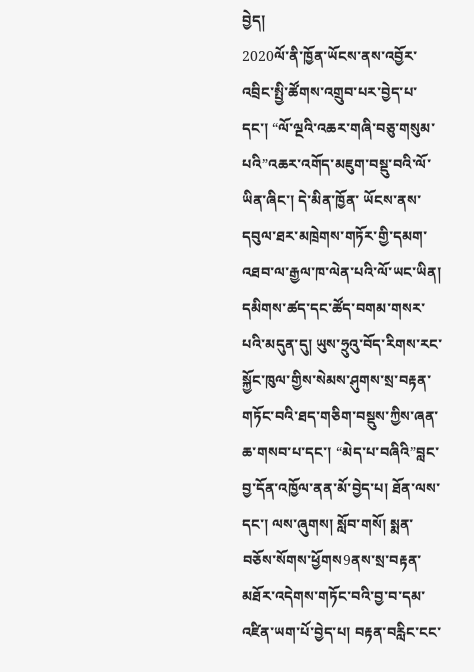བྱེད།
2020ལོ་ནི་ཁྱོན་ཡོངས་ནས་འབྱོར་འབྲིང་སྤྱི་ཚོགས་འགྲུབ་པར་བྱེད་པ་དང་། “ལོ་ལྔའི་འཆར་གཞི་བཅུ་གསུམ་པའི”འཆར་འགོད་མཇུག་བསྡུ་བའི་ལོ་ཡིན་ཞིང་། དེ་མིན་ཁྱོན་ ཡོངས་ནས་དབུལ་ཐར་མཁྲེགས་གཏོར་གྱི་དམག་འཐབ་ལ་རྒྱལ་ཁ་ལེན་པའི་ལོ་ཡང་ཡིན། དམིགས་ཚད་དང་ཚོད་བགམ་གསར་པའི་མདུན་དུ། ཡུས་ཧྲུའུ་བོད་རིགས་རང་སྐྱོང་ཁུལ་གྱིས་སེམས་ཤུགས་སྲ་བརྟན་གཏོང་བའི་ཐད་གཅིག་བསྡུས་ཀྱིས་ཞན་ཆ་གསབ་པ་དང་། “མེད་པ་བཞིའི”བླང་བྱ་དོན་འཁྱོལ་ནན་མོ་བྱེད་པ། ཐོན་ལས་དང་། ལས་ཞུགས། སློབ་གསོ། སྨན་བཅོས་སོགས་ཕྱོགས9ནས་སྲ་བརྟན་མཐོར་འདེགས་གཏོང་བའི་བྱ་བ་དམ་འཛིན་ཡག་པོ་བྱེད་པ། བརྟན་བརླིང་ངང་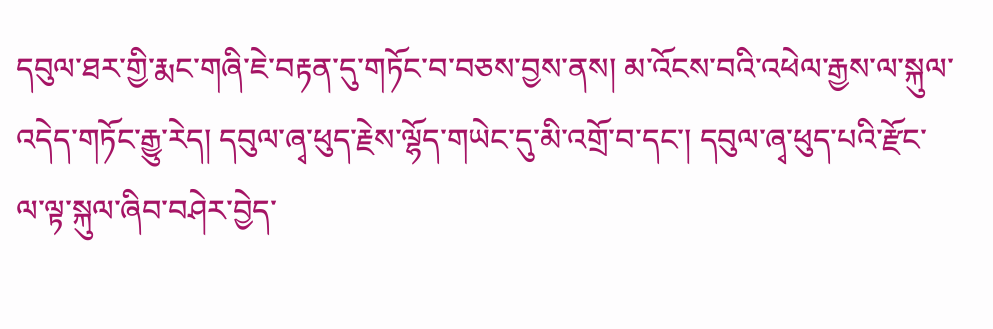དབུལ་ཐར་གྱི་རྨང་གཞི་ཇེ་བརྟན་དུ་གཏོང་བ་བཅས་བྱས་ནས། མ་འོངས་བའི་འཕེལ་རྒྱས་ལ་སྐུལ་འདེད་གཏོང་རྒྱུ་རེད། དབུལ་ཞྭ་ཕུད་རྗེས་ལྷོད་གཡེང་དུ་མི་འགྲོ་བ་དང་། དབུལ་ཞྭ་ཕུད་པའི་རྫོང་ལ་ལྟ་སྐུལ་ཞིབ་བཤེར་བྱེད་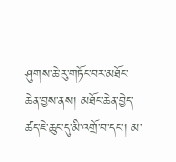ཤུགས་ཆེ་རུ་གཏོང་བར་མཐོང་ཆེན་བྱས་ནས། མཐོང་ཆེན་བྱེད་ཚད་ཇེ་ཆུང་དུ་མི་འགྲོ་བ་དང་། མ་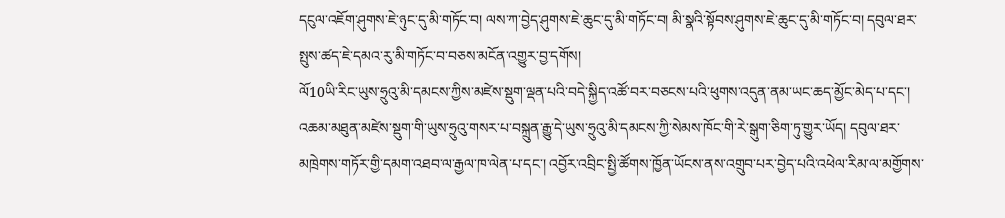དངུལ་འཇོག་ཤུགས་ཇེ་ཉུང་དུ་མི་གཏོང་བ། ལས་ཀ་བྱེད་ཤུགས་ཇེ་ཆུང་དུ་མི་གཏོང་བ། མི་སྣའི་སྟོབས་ཤུགས་ཇེ་ཆུང་དུ་མི་གཏོང་བ། དབུལ་ཐར་སྤུས་ཚད་ཇེ་དམའ་རུ་མི་གཏོང་བ་བཅས་མངོན་འགྱུར་བྱ་དགོས།
ལོ10ཡི་རིང་ཡུས་ཧྲུའུ་མི་དམངས་ཀྱིས་མཛེས་སྡུག་ལྡན་པའི་བདེ་སྐྱིད་འཚོ་བར་བཅངས་པའི་ཕུགས་འདུན་ནམ་ཡང་ཆད་མྱོང་མེད་པ་དང་། འཆམ་མཐུན་མཛེས་སྡུག་གི་ཡུས་ཧྲུའུ་གསར་པ་བསྐྲུན་རྒྱུ་དེ་ཡུས་ཧྲུའུ་མི་དམངས་ཀྱི་སེམས་ཁོང་གི་རེ་སྒུག་ཅིག་ཏུ་གྱུར་ཡོད། དབུལ་ཐར་མཁྲེགས་གཏོར་གྱི་དམག་འཐབ་ལ་རྒྱལ་ཁ་ལེན་པ་དང་། འབྱོར་འབྲིང་སྤྱི་ཚོགས་ཁྱོན་ཡོངས་ནས་འགྲུབ་པར་བྱེད་པའི་འཕེལ་རིམ་ལ་མགྱོགས་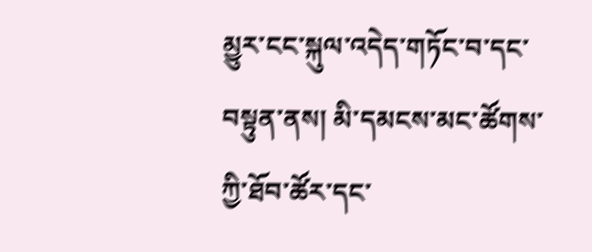མྱུར་ངང་སྐུལ་འདེད་གཏོང་བ་དང་བསྟུན་ནས། མི་དམངས་མང་ཚོགས་ཀྱི་ཐོབ་ཚོར་དང་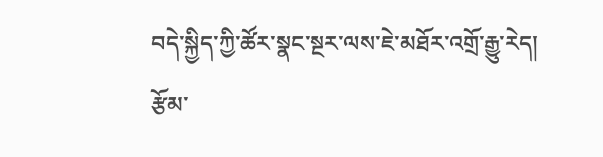བདེ་སྐྱིད་ཀྱི་ཚོར་སྣང་སྔར་ལས་ཇེ་མཐོར་འགྲོ་རྒྱུ་རེད།
རྩོམ་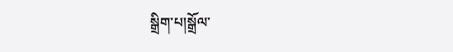སྒྲིག་པ།སྒྲོལ་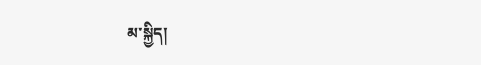མ་སྐྱིད།